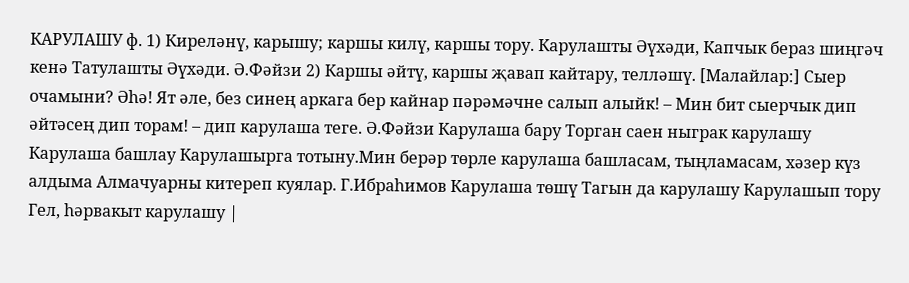КАРУЛАШУ ф. 1) Киреләнү, карышу; каршы килү, каршы тору. Карулашты Әүхәди, Капчык бераз шиңгәч кенә Татулашты Әүхәди. Ә.Фәйзи 2) Каршы әйтү, каршы җавап кайтару, телләшү. [Малайлар:] Сыер очамыни? Әһә! Ят әле, без синең аркага бер кайнар пәрәмәчне салып алыйк! – Мин бит сыерчык дип әйтәсең дип торам! – дип карулаша теге. Ә.Фәйзи Карулаша бару Торган саен ныграк карулашу Карулаша башлау Карулашырга тотыну.Мин берәр төрле карулаша башласам, тыңламасам, хәзер күз алдыма Алмачуарны китереп куялар. Г.Ибраһимов Карулаша төшү Тагын да карулашу Карулашып тору Гел, һәрвакыт карулашу |